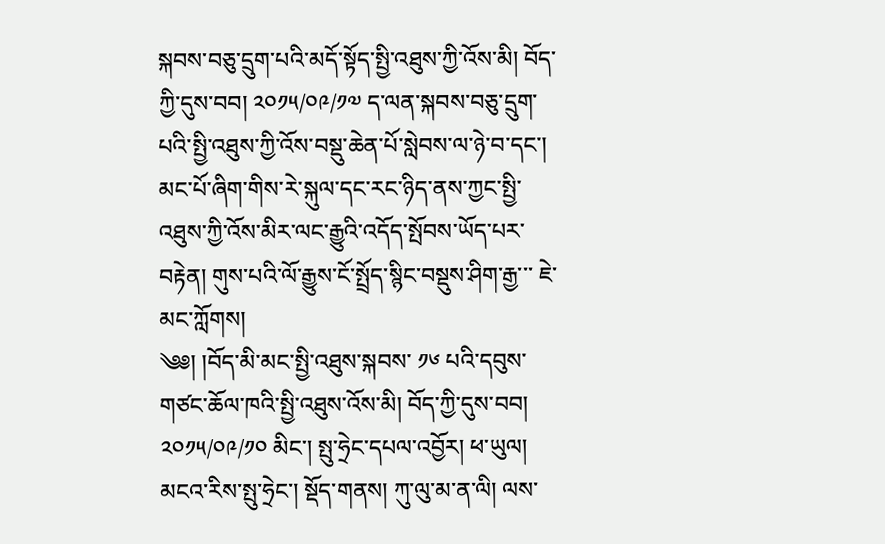སྐབས་བཅུ་དྲུག་པའི་མདོ་སྟོད་སྤྱི་འཐུས་ཀྱི་འོས་མི། བོད་ཀྱི་དུས་བབ། ༢༠༡༥/༠༩/༡༧ ད་ལན་སྐབས་བཅུ་དྲུག་པའི་སྤྱི་འཐུས་ཀྱི་འོས་བསྡུ་ཆེན་པོ་སླེབས་ལ་ཉེ་བ་དང་། མང་པོ་ཞིག་གིས་རེ་སྐུལ་དང་རང་ཉིད་ནས་ཀྱང་སྤྱི་འཐུས་ཀྱི་འོས་མིར་ལང་རྒྱུའི་འདོད་སྤོབས་ཡོད་པར་བརྟེན། གུས་པའི་ལོ་རྒྱུས་ངོ་སྤྲོད་སྙིང་བསྡུས་ཤིག་རྒྱ་་་ ཇེ་མང་ཀློགས།
༄༅། །བོད་མི་མང་སྤྱི་འཐུས་སྐབས་ ༡༦ པའི་དབུས་གཙང་ཆོལ་ཁའི་སྤྱི་འཐུས་འོས་མི། བོད་ཀྱི་དུས་བབ། ༢༠༡༥/༠༩/༡༠ མིང་། སྤུ་ཧྲེང་དཔལ་འབྱོར། ཕ་ཡུལ། མངའ་རིས་སྤུ་ཧྲེང་། སྡོད་གནས། ཀུ་ལུ་མ་ན་ལི། ལས་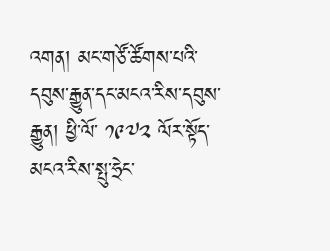འགན། མང་གཙོ་ཚོགས་པའི་དབུས་རྒྱུན་དང་མངའ་རིས་དབུས་རྒྱུན། ཕྱི་ལོ་ ༡༩༧༢ ལོར་སྟོད་མངའ་རིས་སྤུ་ཧྲེང་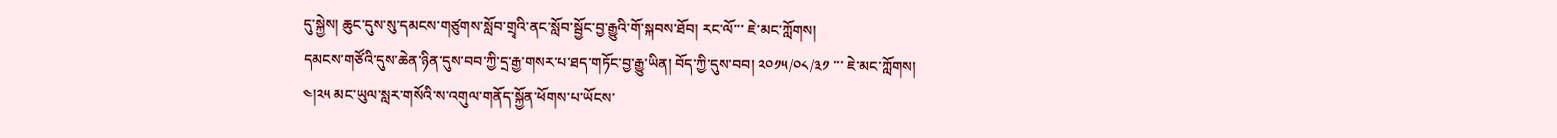དུ་སྐྱེས། ཆུང་དུས་སུ་དམངས་གཙུགས་སློབ་གྲྭའི་ནང་སློབ་སྦྱོང་བྱ་རྒྱུའི་གོ་སྐབས་ཐོབ། རང་ལོ་་་ ཇེ་མང་ཀློགས།
དམངས་གཙོའི་དུས་ཆེན་ཉིན་དུས་བབ་ཀྱི་དྲ་རྒྱ་གསར་པ་ཐད་གཏོང་བྱ་རྒྱུ་ཡིན། བོད་ཀྱི་དུས་བབ། ༢༠༡༥/༠༨/༣༡ ་་་ ཇེ་མང་ཀློགས།
༤།༢༥ མང་ཡུལ་སླར་གསོའི་ས་འགུལ་གནོད་སྐྱོན་ཕོགས་པ་ཡོངས་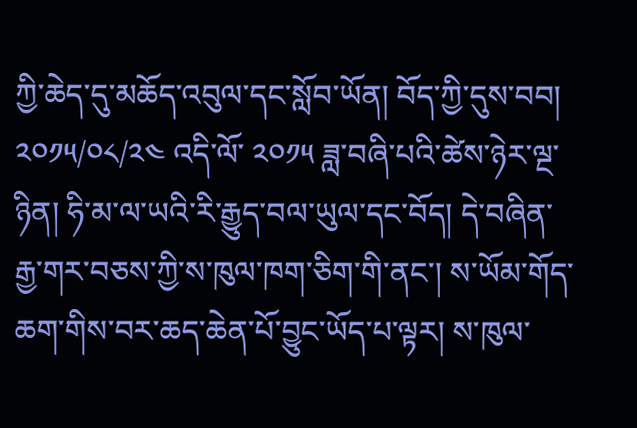ཀྱི་ཆེད་དུ་མཆོད་འབུལ་དང་སློབ་ཡོན། བོད་ཀྱི་དུས་བབ། ༢༠༡༥/༠༨/༢༤ འདི་ལོ་ ༢༠༡༥ ཟླ་བཞི་པའི་ཚེས་ཉེར་ལྔ་ཉིན། ཧི་མ་ལ་ཡའི་རི་རྒྱུད་བལ་ཡུལ་དང་བོད། དེ་བཞིན་རྒྱ་གར་བཅས་ཀྱི་ས་ཁུལ་ཁག་ཅིག་གི་ནང་། ས་ཡོམ་གོད་ཆག་གིས་བར་ཆད་ཆེན་པོ་བྱུང་ཡོད་པ་ལྟར། ས་ཁུལ་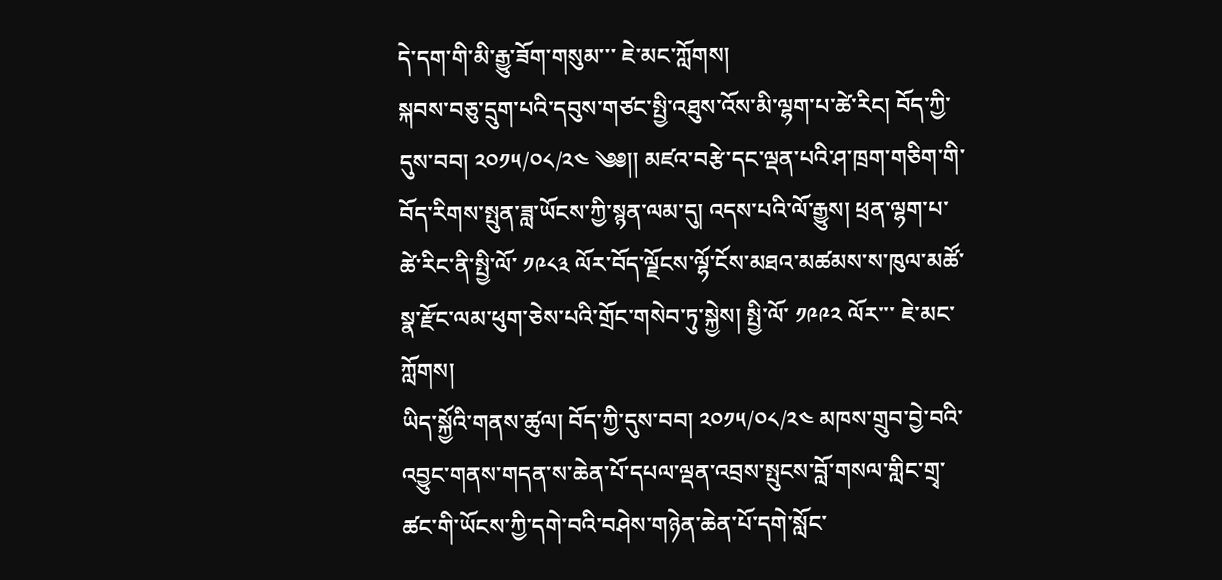དེ་དག་གི་མི་རྒྱུ་ཟོག་གསུམ་་་ ཇེ་མང་ཀློགས།
སྐབས་བཅུ་དྲུག་པའི་དབུས་གཙང་སྤྱི་འཐུས་འོས་མི་ལྷག་པ་ཚེ་རིང། བོད་ཀྱི་དུས་བབ། ༢༠༡༥/༠༨/༢༤ ༄༅།། མཛའ་བརྩེ་དང་ལྡན་པའི་ཤ་ཁྲག་གཅིག་གི་བོད་རིགས་སྤུན་ཟླ་ཡོངས་ཀྱི་སྙན་ལམ་དུ། འདས་པའི་ལོ་རྒྱུས། ཕྲན་ལྷག་པ་ཚེ་རིང་ནི་སྤྱི་ལོ་ ༡༩༨༣ ལོར་བོད་ལྗོངས་ལྷོ་ངོས་མཐའ་མཚམས་ས་ཁུལ་མཚོ་སྣ་རྫོང་ལམ་ཕུག་ཅེས་པའི་གྲོང་གསེབ་ཏུ་སྐྱེས། སྤྱི་ལོ་ ༡༩༩༢ ལོར་་་ ཇེ་མང་ཀློགས།
ཡིད་སྐྱོའི་གནས་ཚུལ། བོད་ཀྱི་དུས་བབ། ༢༠༡༥/༠༨/༢༤ མཁས་གྲུབ་བྱེ་བའི་འབྱུང་གནས་གདན་ས་ཆེན་པོ་དཔལ་ལྡན་འབྲས་སྤུངས་བློ་གསལ་གླིང་གྲྭ་ཚང་གི་ཡོངས་ཀྱི་དགེ་བའི་བཤེས་གཉེན་ཆེན་པོ་དགེ་སློང་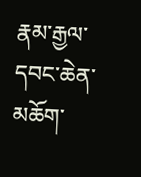རྣམ་རྒྱལ་དབང་ཆེན་མཆོག་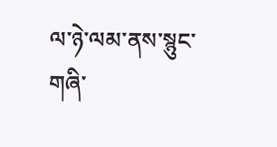ལ་ཉེ་ལམ་ནས་སྙུང་གཞི་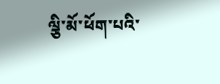ལྕི་མོ་ཕོག་པའི་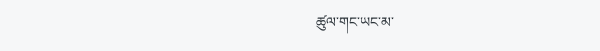ཚུལ་གང་ཡང་མ་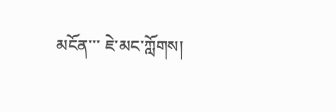མངོན་་་ ཇེ་མང་ཀློགས།